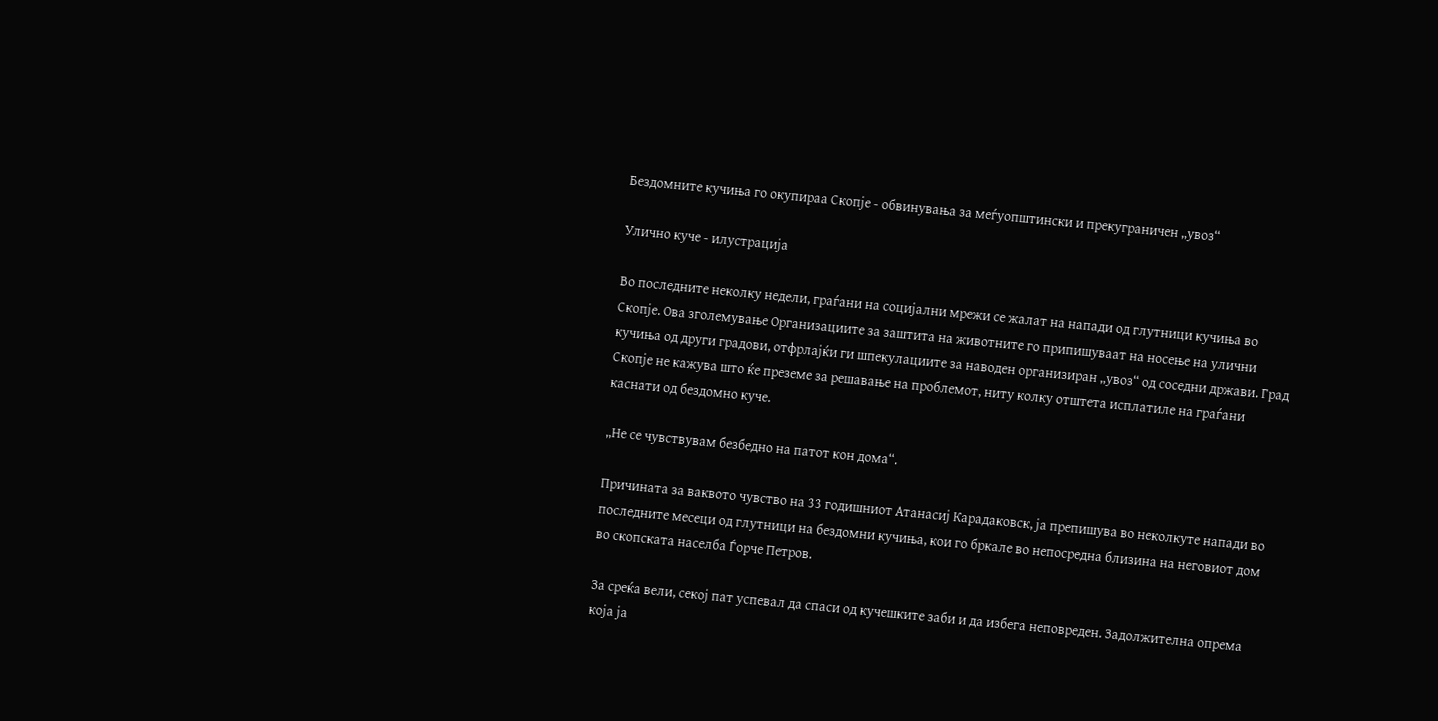Бездомните кучиња го окупираа Скопје - обвинувања за меѓуопштински и прекуграничен „увоз“

Улично куче - илустрација

Во последните неколку недели, граѓани на социјални мрежи се жалат на напади од глутници кучиња во Скопје. Ова зголемување Организациите за заштита на животните го припишуваат на носење на улични кучиња од други градови, отфрлајќи ги шпекулациите за наводен организиран „увоз“ од соседни држави. Град Скопје не кажува што ќе преземе за решавање на проблемот, ниту колку отштета исплатиле на граѓани каснати од бездомно куче.

„Не се чувствувам безбедно на патот кон дома“.

Причината за ваквото чувство на 33 годишниот Атанасиј Карадаковск, ја препишува во неколкуте напади во последните месеци од глутници на бездомни кучиња, кои го бркале во непосредна близина на неговиот дом во скопската населба Ѓорче Петров.

За среќа вели, секој пат успевал да спаси од кучешките заби и да избега неповреден. Задолжителна опрема која ја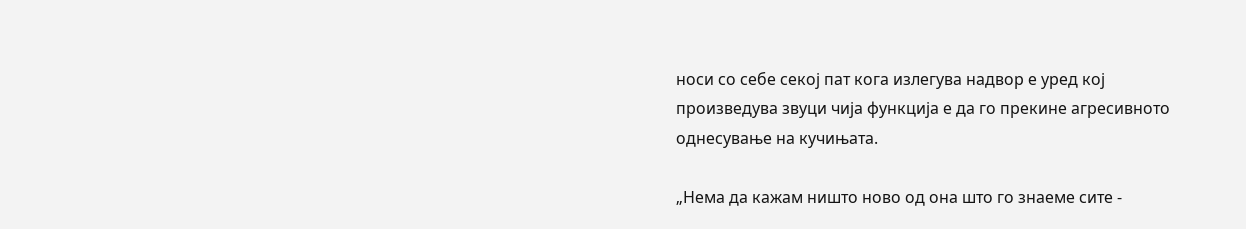носи со себе секој пат кога излегува надвор е уред кој произведува звуци чија функција е да го прекине агресивното однесување на кучињата.

„Нема да кажам ништо ново од она што го знаеме сите -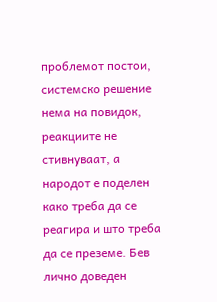проблемот постои, системско решение нема на повидок, реакциите не стивнуваат, а народот е поделен како треба да се реагира и што треба да се преземе. Бев лично доведен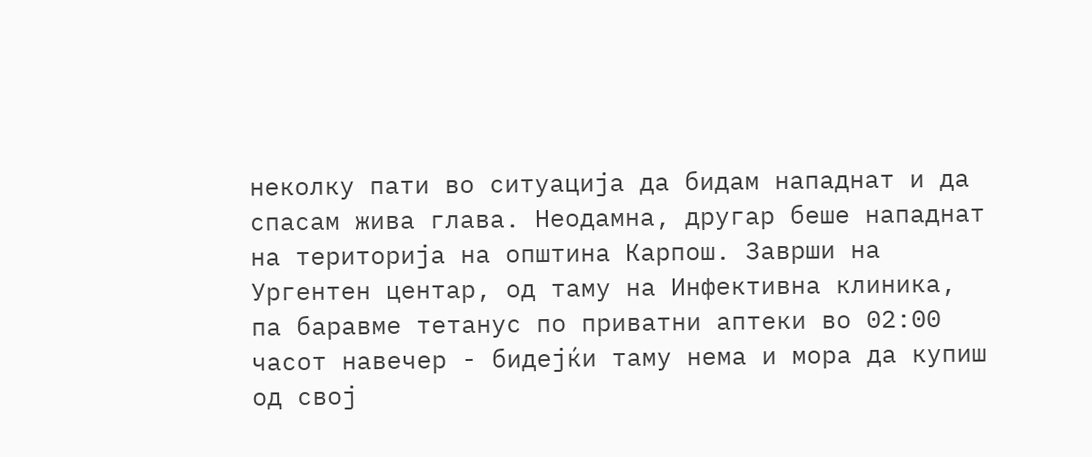неколку пати во ситуација да бидам нападнат и да спасам жива глава. Неодамна, другар беше нападнат на територија на општина Карпош. Заврши на Ургентен центар, од таму на Инфективна клиника, па баравме тетанус по приватни аптеки во 02:00 часот навечер - бидејќи таму нема и мора да купиш од свој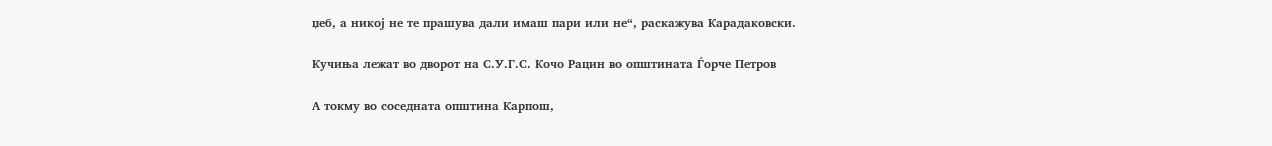џеб, а никој не те прашува дали имаш пари или не“, раскажува Карадаковски.

Кучиња лежат во дворот на С.У.Г.С. Кочо Рацин во општината Ѓорче Петров

А токму во соседната општина Карпош,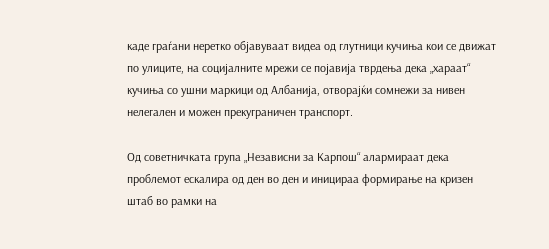каде граѓани неретко објавуваат видеа од глутници кучиња кои се движат по улиците, на социјалните мрежи се појавија тврдења дека „хараат“ кучиња со ушни маркици од Албанија, отворајќи сомнежи за нивен нелегален и можен прекуграничен транспорт.

Од советничката група „Независни за Карпош“ алармираат дека проблемот ескалира од ден во ден и иницираа формирање на кризен штаб во рамки на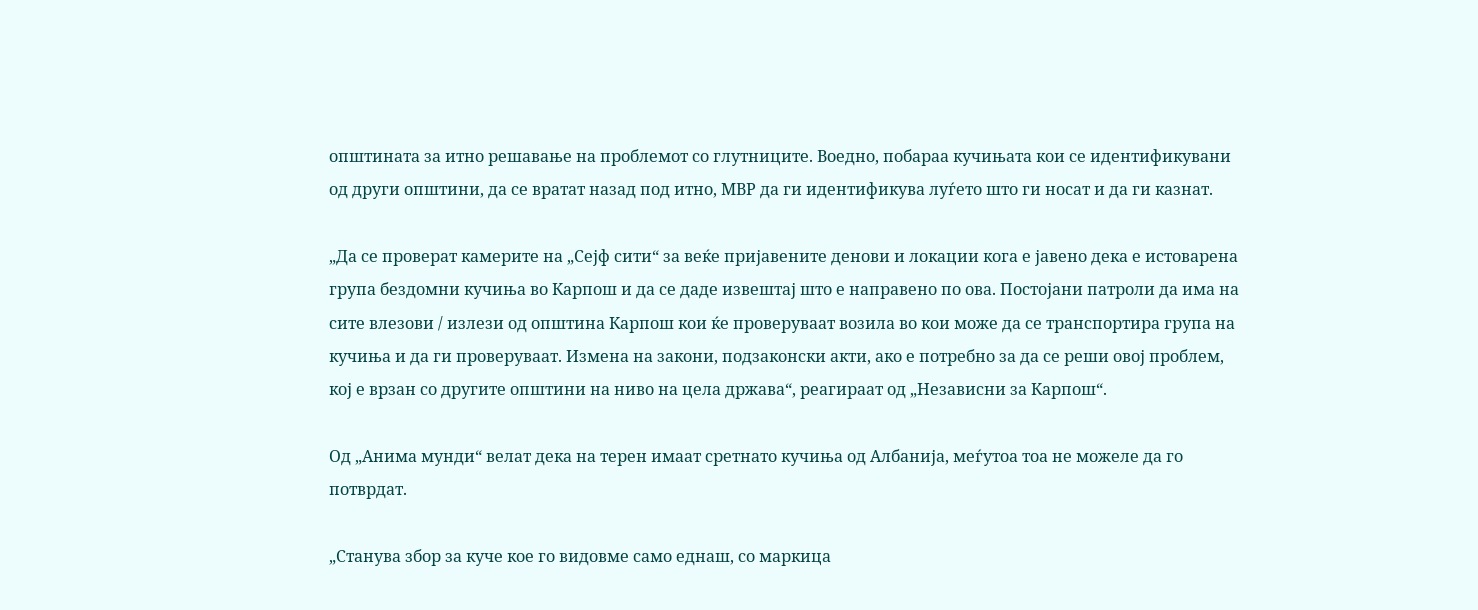општината за итно решавање на проблемот со глутниците. Воедно, побараа кучињата кои се идентификувани од други општини, да се вратат назад под итно, МВР да ги идентификува луѓето што ги носат и да ги казнат.

„Да се проверат камерите на „Сејф сити“ за веќе пријавените денови и локации кога е јавено дека е истоварена група бездомни кучиња во Карпош и да се даде извештај што е направено по ова. Постојани патроли да има на сите влезови / излези од општина Карпош кои ќе проверуваат возила во кои може да се транспортира група на кучиња и да ги проверуваат. Измена на закони, подзаконски акти, ако е потребно за да се реши овој проблем, кој е врзан со другите општини на ниво на цела држава“, реагираат од „Независни за Карпош“.

Од „Анима мунди“ велат дека на терен имаат сретнато кучиња од Албанија, меѓутоа тоа не можеле да го потврдат.

„Станува збор за куче кое го видовме само еднаш, со маркица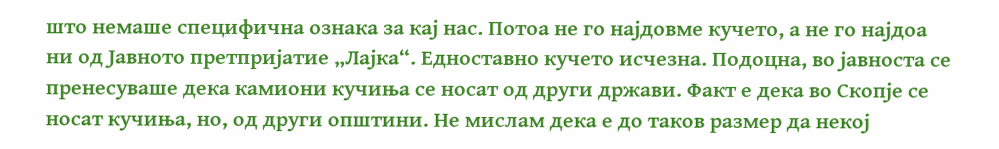што немаше специфична ознака за кај нас. Потоа не го најдовме кучето, а не го најдоа ни од Јавното претпријатие „Лајка“. Едноставно кучето исчезна. Подоцна, во јавноста се пренесуваше дека камиони кучиња се носат од други држави. Факт е дека во Скопје се носат кучиња, но, од други општини. Не мислам дека е до таков размер да некој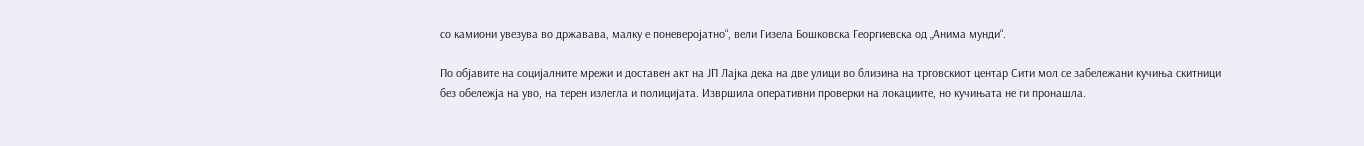со камиони увезува во државава, малку е поневеројатно“, вели Гизела Бошковска Георгиевска од „Анима мунди“.

По објавите на социјалните мрежи и доставен акт на ЈП Лајка дека на две улици во близина на трговскиот центар Сити мол се забележани кучиња скитници без обележја на уво, на терен излегла и полицијата. Извршила оперативни проверки на локациите, но кучињата не ги пронашла.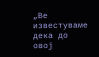„Ве известуваме дека до овој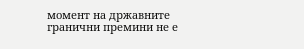момент на државните гранични премини не е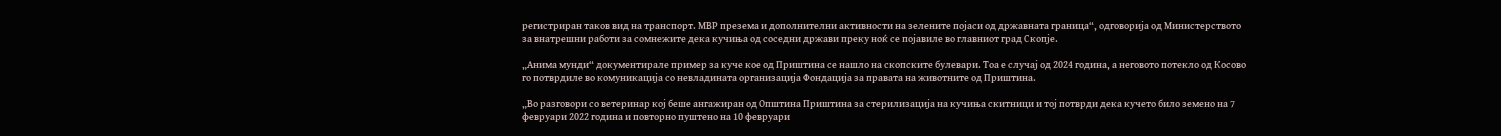регистриран таков вид на транспорт. МВР презема и дополнителни активности на зелените појаси од државната граница“, одговорија од Министерството за внатрешни работи за сомнежите дека кучиња од соседни држави преку ноќ се појавиле во главниот град Скопје.

„Анима мунди“ документирале пример за куче кое од Приштина се нашло на скопските булевари. Тоа е случај од 2024 година, а неговото потекло од Косово го потврдиле во комуникација со невладината организација Фондација за правата на животните од Приштина.

„Во разговори со ветеринар кој беше ангажиран од Општина Приштина за стерилизација на кучиња скитници и тој потврди дека кучето било земено на 7 февруари 2022 година и повторно пуштено на 10 февруари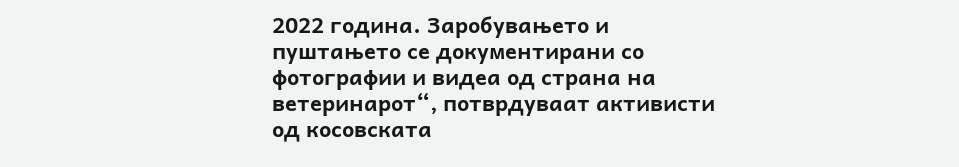2022 година. Заробувањето и пуштањето се документирани со фотографии и видеа од страна на ветеринарот“, потврдуваат активисти од косовската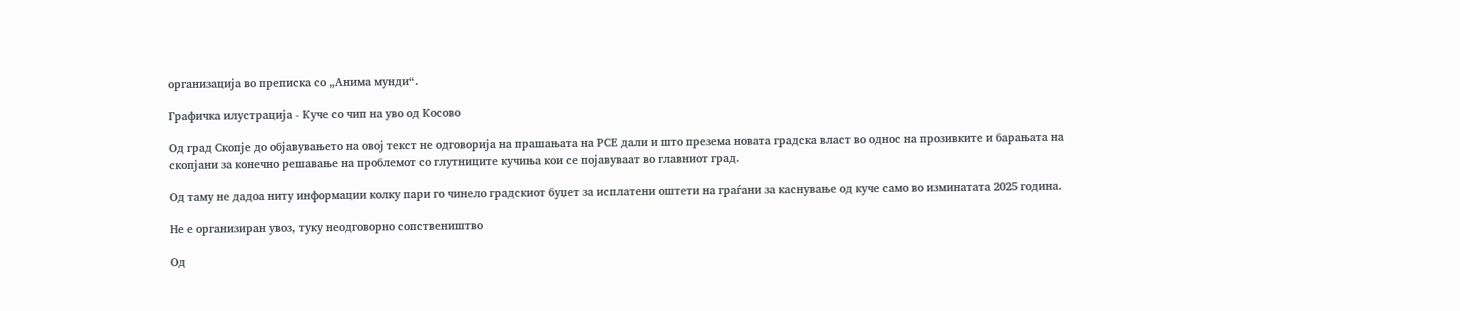организација во преписка со „Анима мунди“.

Графичка илустрација - Куче со чип на уво од Косово

Од град Скопје до објавувањето на овој текст не одговорија на прашањата на РСЕ дали и што презема новата градска власт во однос на прозивките и барањата на скопјани за конечно решавање на проблемот со глутниците кучиња кои се појавуваат во главниот град.

Од таму не дадоа ниту информации колку пари го чинело градскиот буџет за исплатени оштети на граѓани за каснување од куче само во изминатата 2025 година.

Не е организиран увоз, туку неодговорно сопствеништво

Од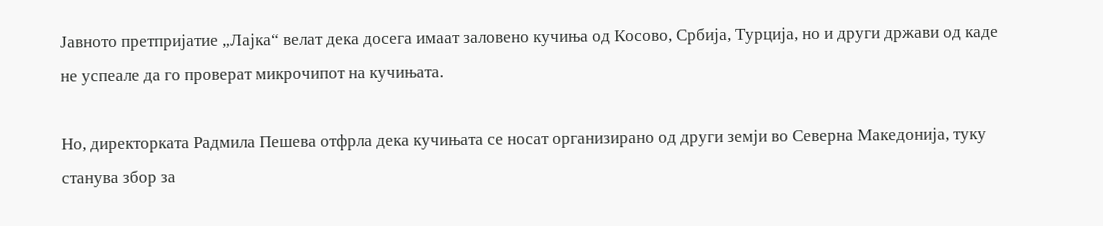Јавното претпријатие „Лајка“ велат дека досега имаат заловено кучиња од Косово, Србија, Турција, но и други држави од каде не успеале да го проверат микрочипот на кучињата.

Но, директорката Радмила Пешева отфрла дека кучињата се носат организирано од други земји во Северна Македонија, туку станува збор за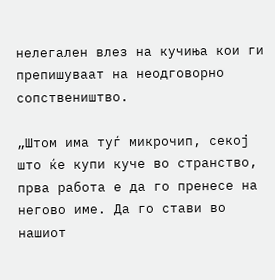нелегален влез на кучиња кои ги препишуваат на неодговорно сопствеништво.

„Штом има туѓ микрочип, секој што ќе купи куче во странство, прва работа е да го пренесе на негово име. Да го стави во нашиот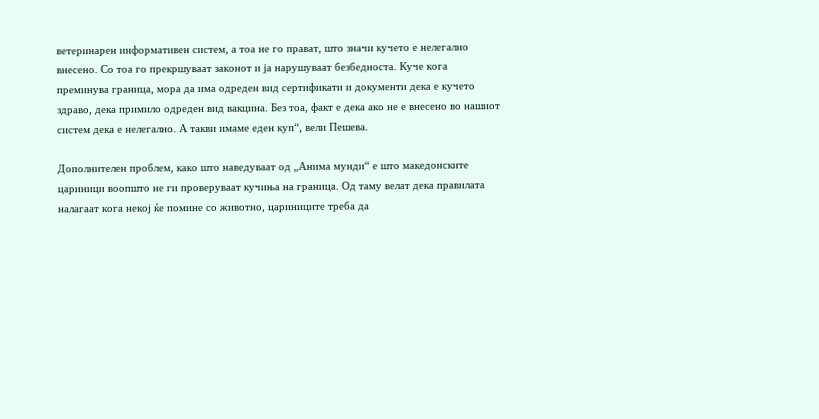ветеринарен информативен систем, а тоа не го прават, што значи кучето е нелегално внесено. Со тоа го прекршуваат законот и ја нарушуваат безбедноста. Куче кога преминува граница, мора да има одреден вид сертификати и документи дека е кучето здраво, дека примило одреден вид вакцина. Без тоа, факт е дека ако не е внесено во нашиот систем дека е нелегално. А такви имаме еден куп“, вели Пешева.

Дополнителен проблем, како што наведуваат од „Анима мунди“ е што македонските цариници воопшто не ги проверуваат кучиња на граница. Од таму велат дека правилата налагаат кога некој ќе помине со животно, цариниците треба да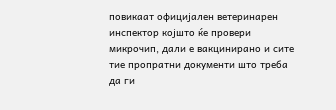повикаат официјален ветеринарен инспектор којшто ќе провери микрочип, дали е вакцинирано и сите тие пропратни документи што треба да ги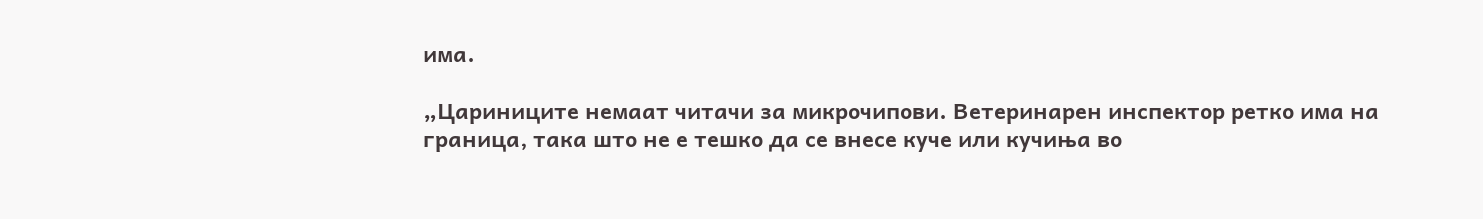има.

„Цариниците немаат читачи за микрочипови. Ветеринарен инспектор ретко има на граница, така што не е тешко да се внесе куче или кучиња во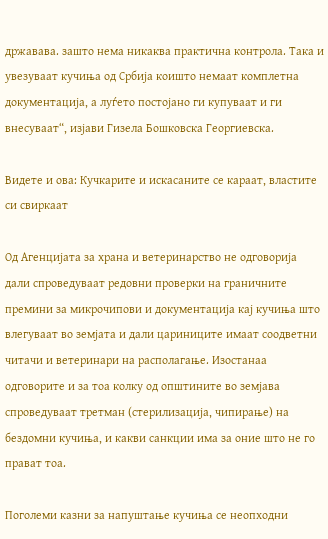државава. зашто нема никаква практична контрола. Така и увезуваат кучиња од Србија коишто немаат комплетна документација, а луѓето постојано ги купуваат и ги внесуваат“, изјави Гизела Бошковска Георгиевска.

Видете и ова: Кучкарите и искасаните се караат, властите си свиркаат

Од Агенцијата за храна и ветеринарство не одговорија дали спроведуваат редовни проверки на граничните премини за микрочипови и документација кај кучиња што влегуваат во земјата и дали цариниците имаат соодветни читачи и ветеринари на располагање. Изостанаа одговорите и за тоа колку од општините во земјава спроведуваат третман (стерилизација, чипирање) на бездомни кучиња, и какви санкции има за оние што не го прават тоа.

Поголеми казни за напуштање кучиња се неопходни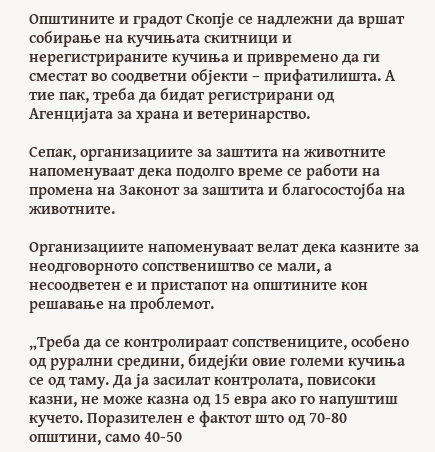Општините и градот Скопје се надлежни да вршат собирање на кучињата скитници и нерегистрираните кучиња и привремено да ги сместат во соодветни објекти – прифатилишта. А тие пак, треба да бидат регистрирани од Агенцијата за храна и ветеринарство.

Сепак, организациите за заштита на животните напоменуваат дека подолго време се работи на промена на Законот за заштита и благосостојба на животните.

Организациите напоменуваат велат дека казните за неодговорното сопствеништво се мали, а несоодветен е и пристапот на општините кон решавање на проблемот.

„Треба да се контролираат сопствениците, особено од рурални средини, бидејќи овие големи кучиња се од таму. Да ја засилат контролата, повисоки казни, не може казна од 15 евра ако го напуштиш кучето. Поразителен е фактот што од 70-80 општини, само 40-50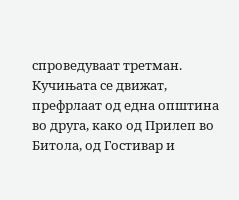спроведуваат третман. Кучињата се движат, префрлаат од една општина во друга, како од Прилеп во Битола, од Гостивар и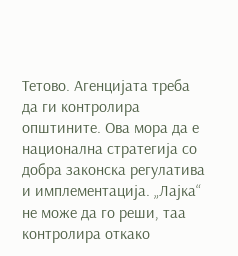Тетово. Агенцијата треба да ги контролира општините. Ова мора да е национална стратегија со добра законска регулатива и имплементација. „Лајка“ не може да го реши, таа контролира откако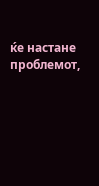ќе настане проблемот,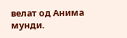велат од Анима мунди.